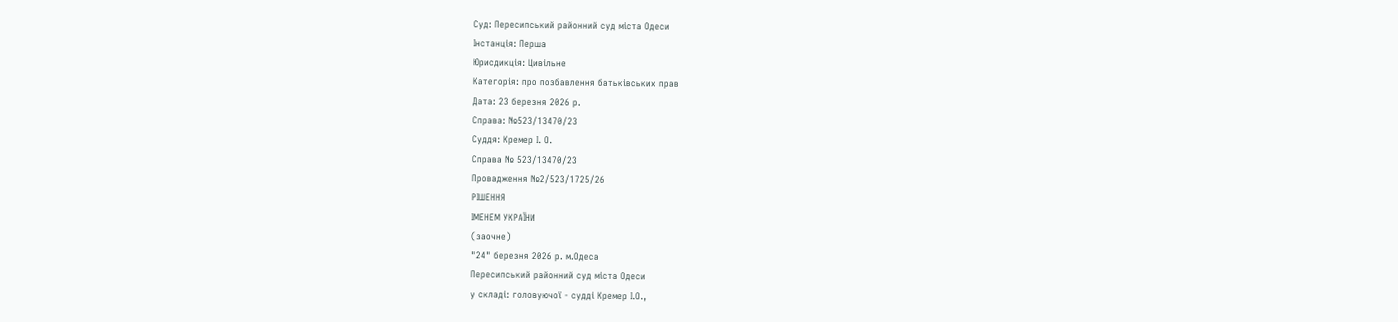Суд: Пересипський районний суд міста Одеси
Інстанція: Перша
Юрисдикція: Цивільне
Категорія: про позбавлення батьківських прав
Дата: 23 березня 2026 р.
Справа: №523/13470/23
Суддя: Кремер І. О.
Справа № 523/13470/23
Провадження №2/523/1725/26
РІШЕННЯ
ІМЕНЕМ УКРАЇНИ
(заочне)
"24" березня 2026 р. м.Одеса
Пересипський районний суд міста Одеси
у складі: головуючої - судді Кремер І.О.,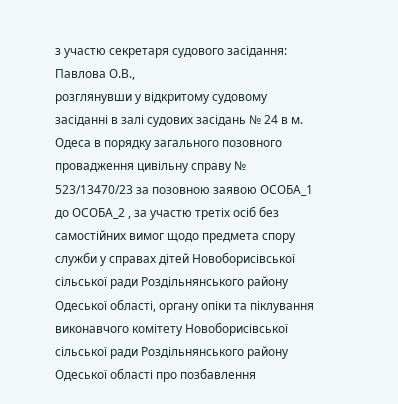з участю секретаря судового засідання: Павлова О.В.,
розглянувши у відкритому судовому засіданні в залі судових засідань № 24 в м. Одеса в порядку загального позовного провадження цивільну справу № 523/13470/23 за позовною заявою ОСОБА_1 до ОСОБА_2 , за участю третіх осіб без самостійних вимог щодо предмета спору служби у справах дітей Новоборисівської сільської ради Роздільнянського району Одеської області, органу опіки та піклування виконавчого комітету Новоборисівської сільської ради Роздільнянського району Одеської області про позбавлення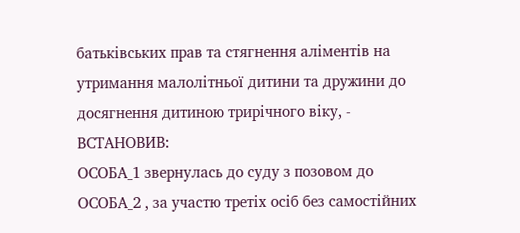батьківських прав та стягнення аліментів на утримання малолітньої дитини та дружини до досягнення дитиною трирічного віку, -
ВСТАНОВИВ:
ОСОБА_1 звернулась до суду з позовом до ОСОБА_2 , за участю третіх осіб без самостійних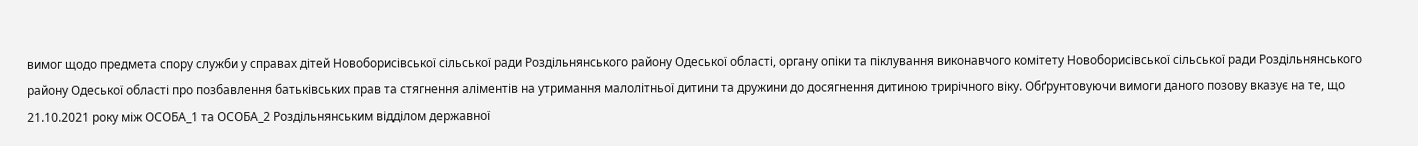вимог щодо предмета спору служби у справах дітей Новоборисівської сільської ради Роздільнянського району Одеської області, органу опіки та піклування виконавчого комітету Новоборисівської сільської ради Роздільнянського району Одеської області про позбавлення батьківських прав та стягнення аліментів на утримання малолітньої дитини та дружини до досягнення дитиною трирічного віку. Обґрунтовуючи вимоги даного позову вказує на те, що 21.10.2021 року між ОСОБА_1 та ОСОБА_2 Роздільнянським відділом державної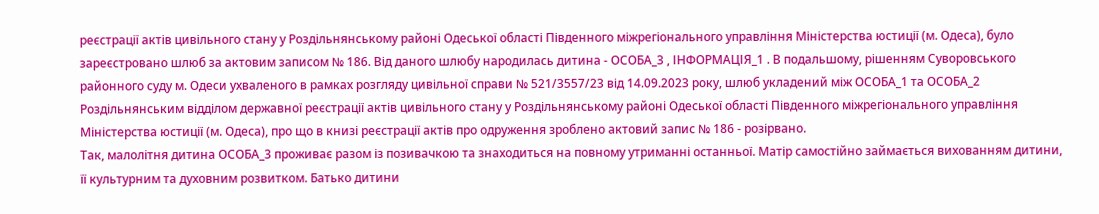реєстрації актів цивільного стану у Роздільнянському районі Одеської області Південного міжрегіонального управління Міністерства юстиції (м. Одеса), було зареєстровано шлюб за актовим записом № 186. Від даного шлюбу народилась дитина - ОСОБА_3 , ІНФОРМАЦІЯ_1 . В подальшому, рішенням Суворовського районного суду м. Одеси ухваленого в рамках розгляду цивільної справи № 521/3557/23 від 14.09.2023 року, шлюб укладений між ОСОБА_1 та ОСОБА_2 Роздільнянським відділом державної реєстрації актів цивільного стану у Роздільнянському районі Одеської області Південного міжрегіонального управління Міністерства юстиції (м. Одеса), про що в книзі реєстрації актів про одруження зроблено актовий запис № 186 - розірвано.
Так, малолітня дитина ОСОБА_3 проживає разом із позивачкою та знаходиться на повному утриманні останньої. Матір самостійно займається вихованням дитини, її культурним та духовним розвитком. Батько дитини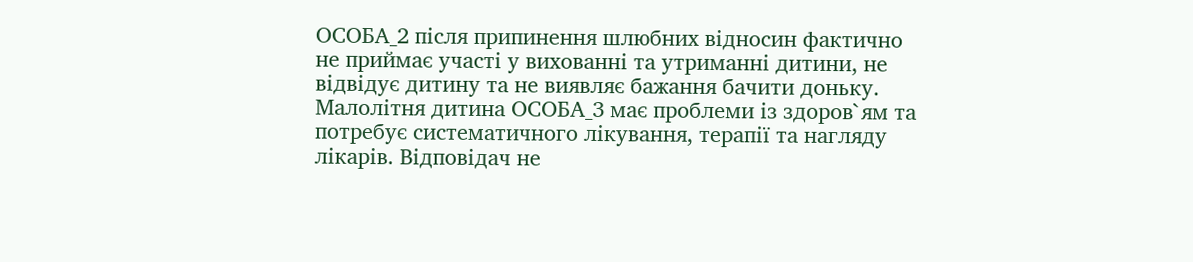ОСОБА_2 після припинення шлюбних відносин фактично не приймає участі у вихованні та утриманні дитини, не відвідує дитину та не виявляє бажання бачити доньку. Малолітня дитина ОСОБА_3 має проблеми із здоров`ям та потребує систематичного лікування, терапії та нагляду лікарів. Відповідач не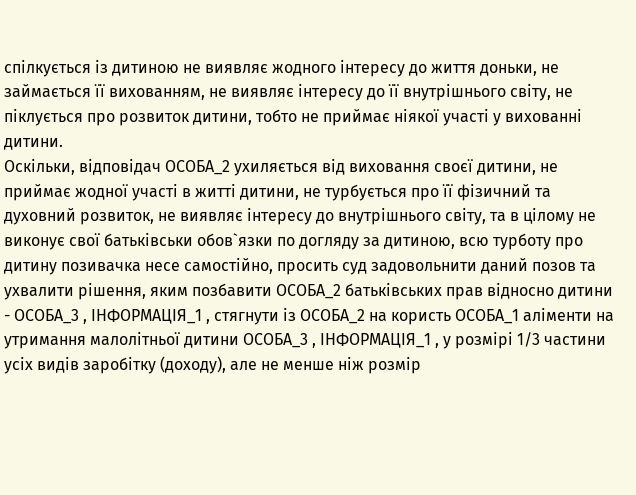спілкується із дитиною не виявляє жодного інтересу до життя доньки, не займається її вихованням, не виявляє інтересу до її внутрішнього світу, не піклується про розвиток дитини, тобто не приймає ніякої участі у вихованні дитини.
Оскільки, відповідач ОСОБА_2 ухиляється від виховання своєї дитини, не приймає жодної участі в житті дитини, не турбується про її фізичний та духовний розвиток, не виявляє інтересу до внутрішнього світу, та в цілому не виконує свої батьківськи обов`язки по догляду за дитиною, всю турботу про дитину позивачка несе самостійно, просить суд задовольнити даний позов та ухвалити рішення, яким позбавити ОСОБА_2 батьківських прав відносно дитини - ОСОБА_3 , ІНФОРМАЦІЯ_1 , стягнути із ОСОБА_2 на користь ОСОБА_1 аліменти на утримання малолітньої дитини ОСОБА_3 , ІНФОРМАЦІЯ_1 , у розмірі 1/3 частини усіх видів заробітку (доходу), але не менше ніж розмір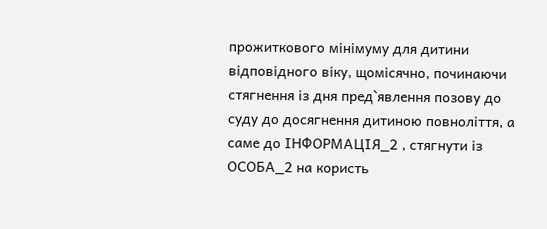прожиткового мінімуму для дитини відповідного віку, щомісячно, починаючи стягнення із дня пред`явлення позову до суду до досягнення дитиною повноліття, а саме до ІНФОРМАЦІЯ_2 , стягнути із ОСОБА_2 на користь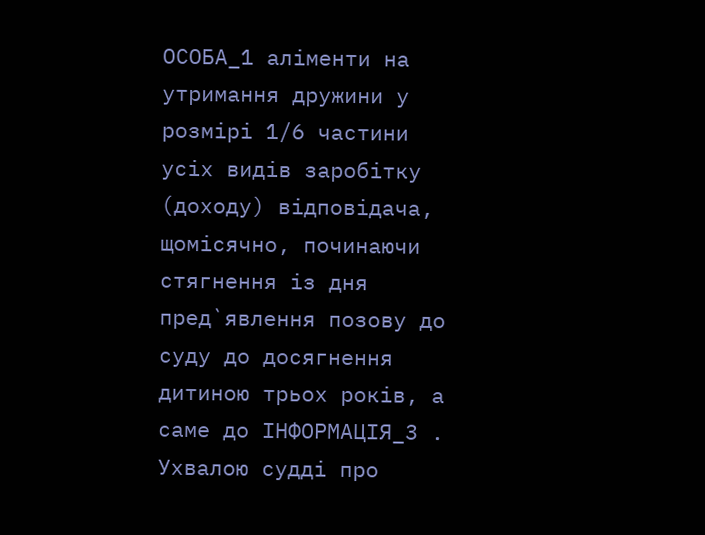ОСОБА_1 аліменти на утримання дружини у розмірі 1/6 частини усіх видів заробітку (доходу) відповідача, щомісячно, починаючи стягнення із дня пред`явлення позову до суду до досягнення дитиною трьох років, а саме до ІНФОРМАЦІЯ_3 .
Ухвалою судді про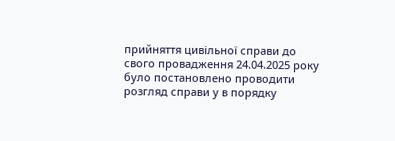прийняття цивільної справи до свого провадження 24.04.2025 року було постановлено проводити розгляд справи у в порядку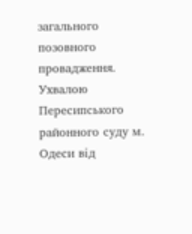загального позовного провадження.
Ухвалою Пересипського районного суду м. Одеси від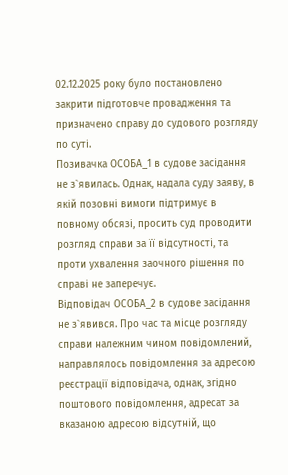02.12.2025 року було постановлено закрити підготовче провадження та призначено справу до судового розгляду по суті.
Позивачка ОСОБА_1 в судове засідання не з`явилась. Однак, надала суду заяву, в якій позовні вимоги підтримує в повному обсязі, просить суд проводити розгляд справи за її відсутності, та проти ухвалення заочного рішення по справі не заперечує.
Відповідач ОСОБА_2 в судове засідання не з`явився. Про час та місце розгляду справи належним чином повідомлений, направлялось повідомлення за адресою реєстрації відповідача, однак, згідно поштового повідомлення, адресат за вказаною адресою відсутній, що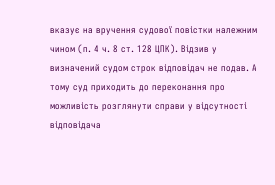вказує на вручення судової повістки належним чином (п. 4 ч. 8 ст. 128 ЦПК). Відзив у визначений судом строк відповідач не подав. А тому суд приходить до переконання про можливість розглянути справи у відсутності відповідача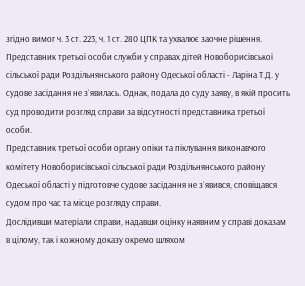згідно вимог ч. 3 ст. 223, ч. 1 ст. 280 ЦПК та ухвалює заочне рішення.
Представник третьої особи служби у справах дітей Новоборисівської сільської ради Роздільнянського району Одеської області - Ларіна Т.Д. у судове засідання не з`явилась. Однак, подала до суду заяву, в якій просить суд проводити розгляд справи за відсутності представника третьої особи.
Представник третьої особи органу опіки та піклування виконавчого комітету Новоборисівської сільської ради Роздільнянського району Одеської області у підготовче судове засідання не з`явився, сповіщався судом про час та місце розгляду справи.
Дослідивши матеріали справи, надавши оцінку наявним у справі доказам в цілому, так і кожному доказу окремо шляхом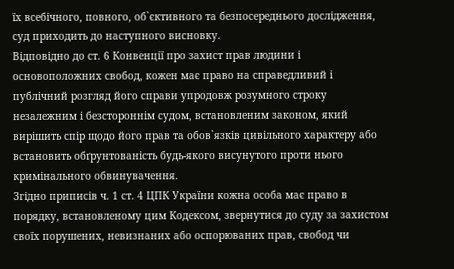їх всебічного, повного, об`єктивного та безпосереднього дослідження, суд приходить до наступного висновку.
Відповідно до ст. 6 Конвенції про захист прав людини і основоположних свобод, кожен має право на справедливий і публічний розгляд його справи упродовж розумного строку незалежним і безстороннім судом, встановленим законом, який вирішить спір щодо його прав та обов`язків цивільного характеру або встановить обґрунтованість будь-якого висунутого проти нього кримінального обвинувачення.
Згідно приписів ч. 1 ст. 4 ЦПК України кожна особа має право в порядку, встановленому цим Кодексом, звернутися до суду за захистом своїх порушених, невизнаних або оспорюваних прав, свобод чи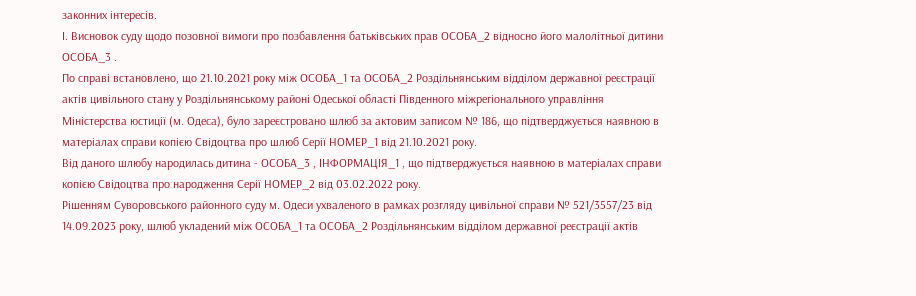законних інтересів.
І. Висновок суду щодо позовної вимоги про позбавлення батьківських прав ОСОБА_2 відносно його малолітньої дитини ОСОБА_3 .
По справі встановлено, що 21.10.2021 року між ОСОБА_1 та ОСОБА_2 Роздільнянським відділом державної реєстрації актів цивільного стану у Роздільнянському районі Одеської області Південного міжрегіонального управління Міністерства юстиції (м. Одеса), було зареєстровано шлюб за актовим записом № 186, що підтверджується наявною в матеріалах справи копією Свідоцтва про шлюб Серії НОМЕР_1 від 21.10.2021 року.
Від даного шлюбу народилась дитина - ОСОБА_3 , ІНФОРМАЦІЯ_1 , що підтверджується наявною в матеріалах справи копією Свідоцтва про народження Серії НОМЕР_2 від 03.02.2022 року.
Рішенням Суворовського районного суду м. Одеси ухваленого в рамках розгляду цивільної справи № 521/3557/23 від 14.09.2023 року, шлюб укладений між ОСОБА_1 та ОСОБА_2 Роздільнянським відділом державної реєстрації актів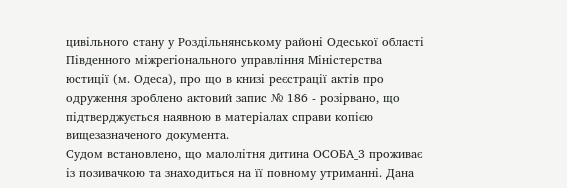цивільного стану у Роздільнянському районі Одеської області Південного міжрегіонального управління Міністерства юстиції (м. Одеса), про що в книзі реєстрації актів про одруження зроблено актовий запис № 186 - розірвано, що підтверджується наявною в матеріалах справи копією вищезазначеного документа.
Судом встановлено, що малолітня дитина ОСОБА_3 проживає із позивачкою та знаходиться на її повному утриманні. Дана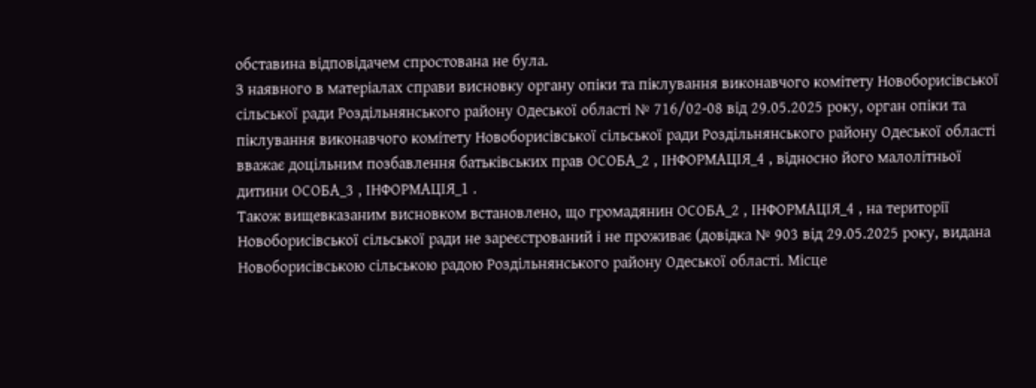обставина відповідачем спростована не була.
З наявного в матеріалах справи висновку органу опіки та піклування виконавчого комітету Новоборисівської сільської ради Роздільнянського району Одеської області № 716/02-08 від 29.05.2025 року, орган опіки та піклування виконавчого комітету Новоборисівської сільської ради Роздільнянського району Одеської області вважає доцільним позбавлення батьківських прав ОСОБА_2 , ІНФОРМАЦІЯ_4 , відносно його малолітньої дитини ОСОБА_3 , ІНФОРМАЦІЯ_1 .
Також вищевказаним висновком встановлено, що громадянин ОСОБА_2 , ІНФОРМАЦІЯ_4 , на території Новоборисівської сільської ради не зареєстрований і не проживає (довідка № 903 від 29.05.2025 року, видана Новоборисівською сільською радою Роздільнянського району Одеської області. Місце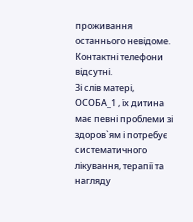проживання останнього невідоме. Контактні телефони відсутні.
Зі слів матері, ОСОБА_1 , їх дитина має певні проблеми зі здоров`ям і потребує систематичного лікування, терапії та нагляду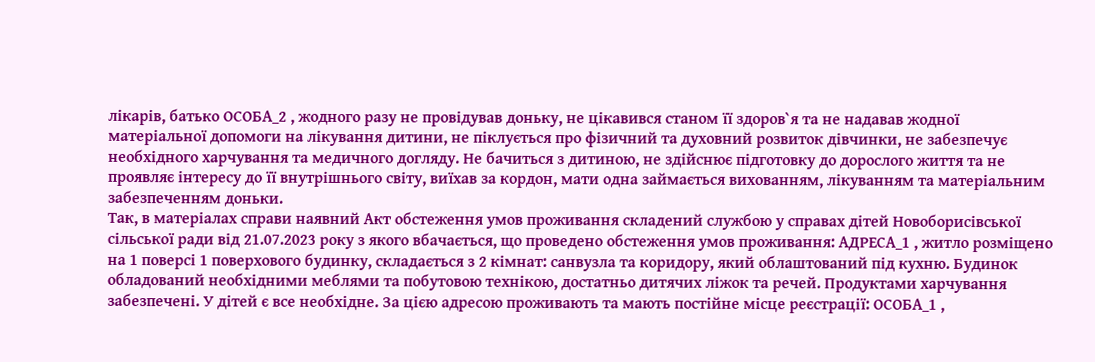лікарів, батько ОСОБА_2 , жодного разу не провідував доньку, не цікавився станом її здоров`я та не надавав жодної матеріальної допомоги на лікування дитини, не піклується про фізичний та духовний розвиток дівчинки, не забезпечує необхідного харчування та медичного догляду. Не бачиться з дитиною, не здійснює підготовку до дорослого життя та не проявляє інтересу до її внутрішнього світу, виїхав за кордон, мати одна займається вихованням, лікуванням та матеріальним забезпеченням доньки.
Так, в матеріалах справи наявний Акт обстеження умов проживання складений службою у справах дітей Новоборисівської сільської ради від 21.07.2023 року з якого вбачається, що проведено обстеження умов проживання: АДРЕСА_1 , житло розміщено на 1 поверсі 1 поверхового будинку, складається з 2 кімнат: санвузла та коридору, який облаштований під кухню. Будинок обладований необхідними меблями та побутовою технікою, достатньо дитячих ліжок та речей. Продуктами харчування забезпечені. У дітей є все необхідне. За цією адресою проживають та мають постійне місце реєстрації: ОСОБА_1 ,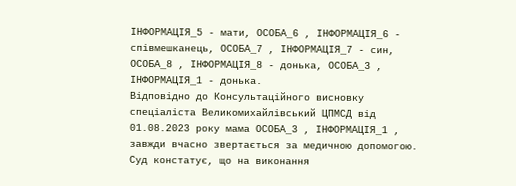ІНФОРМАЦІЯ_5 - мати, ОСОБА_6 , ІНФОРМАЦІЯ_6 - співмешканець, ОСОБА_7 , ІНФОРМАЦІЯ_7 - син, ОСОБА_8 , ІНФОРМАЦІЯ_8 - донька, ОСОБА_3 , ІНФОРМАЦІЯ_1 - донька.
Відповідно до Консультаційного висновку спеціаліста Великомихайлівський ЦПМСД від 01.08.2023 року мама ОСОБА_3 , ІНФОРМАЦІЯ_1 , завжди вчасно звертається за медичною допомогою.
Суд констатує, що на виконання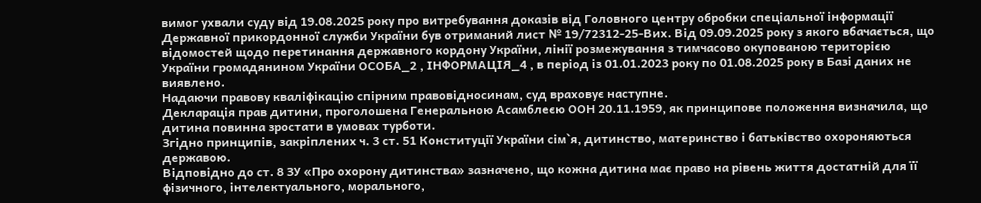вимог ухвали суду від 19.08.2025 року про витребування доказів від Головного центру обробки спеціальної інформації Державної прикордонної служби України був отриманий лист № 19/72312-25-Вих. Від 09.09.2025 року з якого вбачається, що відомостей щодо перетинання державного кордону України, лінії розмежування з тимчасово окупованою територією України громадянином України ОСОБА_2 , ІНФОРМАЦІЯ_4 , в період із 01.01.2023 року по 01.08.2025 року в Базі даних не виявлено.
Надаючи правову кваліфікацію спірним правовідносинам, суд враховує наступне.
Декларація прав дитини, проголошена Генеральною Асамблеєю ООН 20.11.1959, як принципове положення визначила, що дитина повинна зростати в умовах турботи.
Згідно принципів, закріплених ч. 3 ст. 51 Конституції України сім`я, дитинство, материнство і батьківство охороняються державою.
Відповідно до ст. 8 ЗУ «Про охорону дитинства» зазначено, що кожна дитина має право на рівень життя достатній для її фізичного, інтелектуального, морального,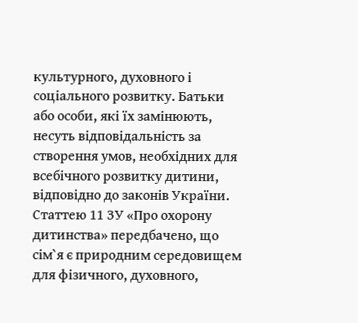культурного, духовного і соціального розвитку. Батьки або особи, які їх замінюють, несуть відповідальність за створення умов, необхідних для всебічного розвитку дитини, відповідно до законів України.
Статтею 11 ЗУ «Про охорону дитинства» передбачено, що сім`я є природним середовищем для фізичного, духовного,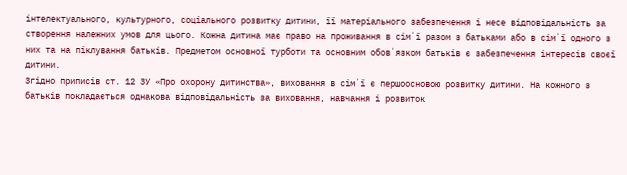інтелектуального, культурного, соціального розвитку дитини, її матеріального забезпечення і несе відповідальність за створення належних умов для цього. Кожна дитина має право на проживання в сім`ї разом з батьками або в сім`ї одного з них та на піклування батьків. Предметом основної турботи та основним обов`язком батьків є забезпечення інтересів своєї дитини.
Згідно приписів ст. 12 ЗУ «Про охорону дитинства», виховання в сім`ї є першоосновою розвитку дитини. На кожного з батьків покладається однакова відповідальність за виховання, навчання і розвиток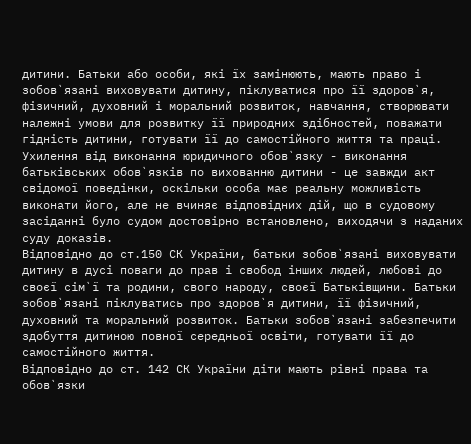дитини. Батьки або особи, які їх замінюють, мають право і зобов`язані виховувати дитину, піклуватися про її здоров`я, фізичний, духовний і моральний розвиток, навчання, створювати належні умови для розвитку її природних здібностей, поважати гідність дитини, готувати її до самостійного життя та праці.
Ухилення від виконання юридичного обов`язку - виконання батьківських обов`язків по вихованню дитини - це завжди акт свідомої поведінки, оскільки особа має реальну можливість виконати його, але не вчиняє відповідних дій, що в судовому засіданні було судом достовірно встановлено, виходячи з наданих суду доказів.
Відповідно до ст.150 СК України, батьки зобов`язані виховувати дитину в дусі поваги до прав і свобод інших людей, любові до своєї сім`ї та родини, свого народу, своєї Батьківщини. Батьки зобов`язані піклуватись про здоров`я дитини, її фізичний, духовний та моральний розвиток. Батьки зобов`язані забезпечити здобуття дитиною повної середньої освіти, готувати її до самостійного життя.
Відповідно до ст. 142 СК України діти мають рівні права та обов`язки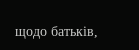щодо батьків,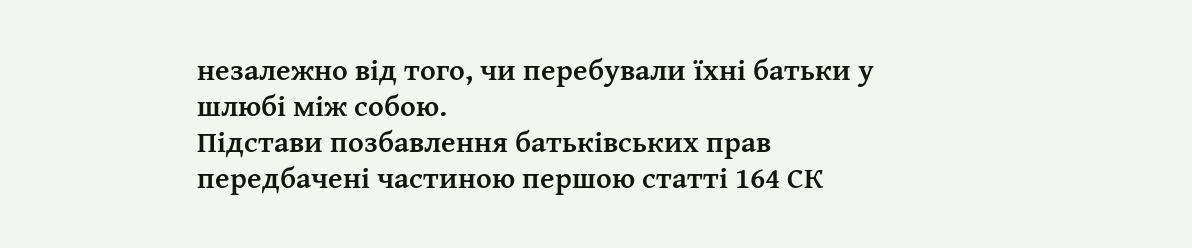незалежно від того, чи перебували їхні батьки у шлюбі між собою.
Підстави позбавлення батьківських прав передбачені частиною першою статті 164 СК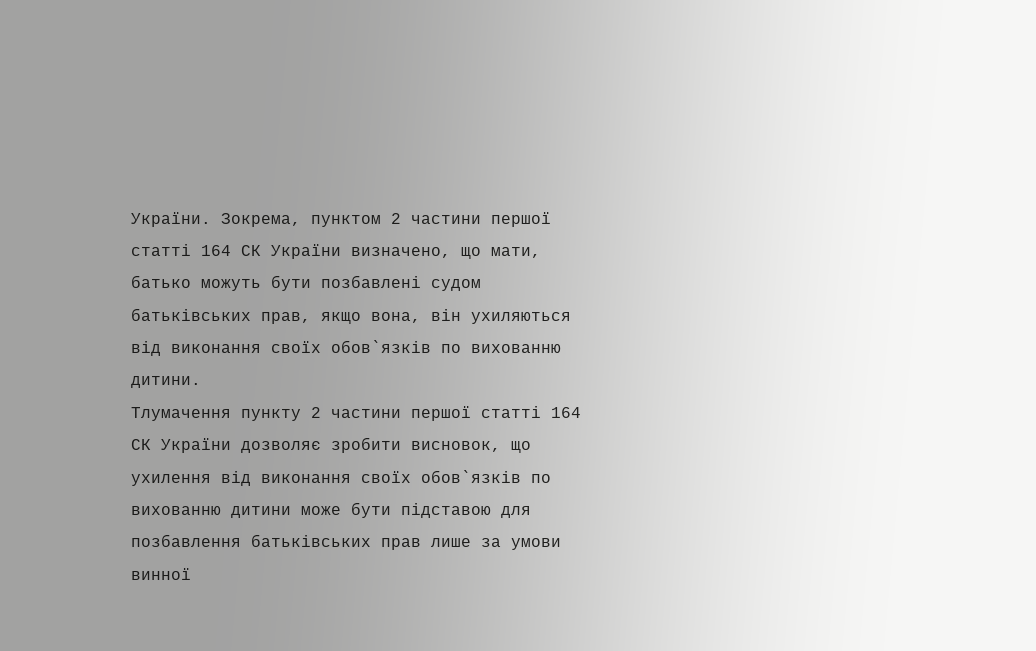України. Зокрема, пунктом 2 частини першої статті 164 СК України визначено, що мати, батько можуть бути позбавлені судом батьківських прав, якщо вона, він ухиляються від виконання своїх обов`язків по вихованню дитини.
Тлумачення пункту 2 частини першої статті 164 СК України дозволяє зробити висновок, що ухилення від виконання своїх обов`язків по вихованню дитини може бути підставою для позбавлення батьківських прав лише за умови винної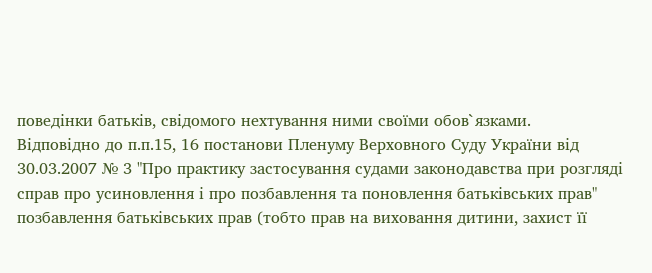поведінки батьків, свідомого нехтування ними своїми обов`язками.
Відповідно до п.п.15, 16 постанови Пленуму Верховного Суду України від 30.03.2007 № 3 "Про практику застосування судами законодавства при розгляді справ про усиновлення і про позбавлення та поновлення батьківських прав" позбавлення батьківських прав (тобто прав на виховання дитини, захист її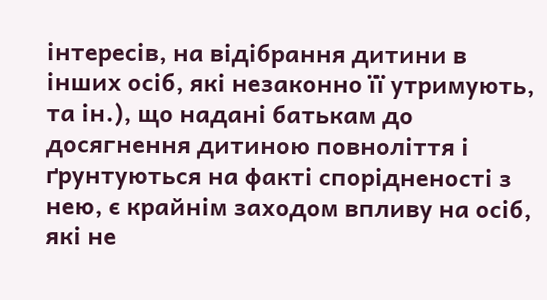інтересів, на відібрання дитини в інших осіб, які незаконно її утримують, та ін.), що надані батькам до досягнення дитиною повноліття і ґрунтуються на факті спорідненості з нею, є крайнім заходом впливу на осіб, які не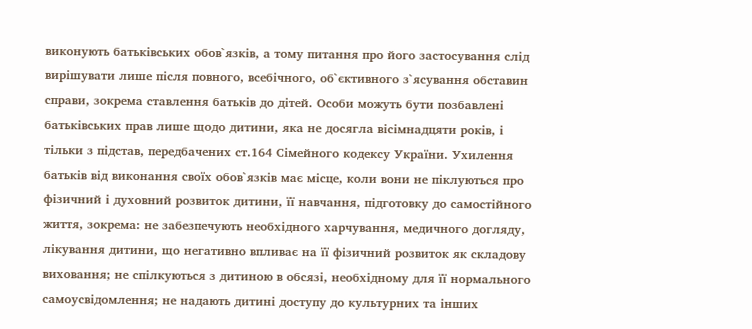виконують батьківських обов`язків, а тому питання про його застосування слід вирішувати лише після повного, всебічного, об`єктивного з`ясування обставин справи, зокрема ставлення батьків до дітей. Особи можуть бути позбавлені батьківських прав лише щодо дитини, яка не досягла вісімнадцяти років, і тільки з підстав, передбачених ст.164 Сімейного кодексу України. Ухилення батьків від виконання своїх обов`язків має місце, коли вони не піклуються про фізичний і духовний розвиток дитини, її навчання, підготовку до самостійного життя, зокрема: не забезпечують необхідного харчування, медичного догляду, лікування дитини, що негативно впливає на її фізичний розвиток як складову виховання; не спілкуються з дитиною в обсязі, необхідному для її нормального самоусвідомлення; не надають дитині доступу до культурних та інших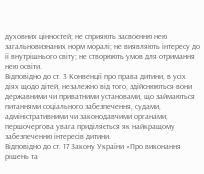духовних цінностей; не сприяють засвоєнню нею загальновизнаних норм моралі; не виявляють інтересу до її внутрішнього світу; не створюють умов для отримання нею освіти.
Відповідно до ст. 3 Конвенції про права дитини, в усіх діях щодо дітей, незалежно від того, здійснюються вони державними чи приватними установами, що займаються питаннями соціального забезпечення, судами, адміністративними чи законодавчими органами, першочергова увага приділяється як найкращому забезпеченню інтересів дитини.
Відповідно до ст. 17 Закону України «Про виконання рішень та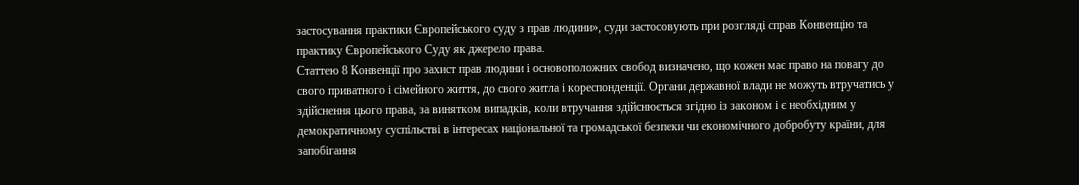застосування практики Європейського суду з прав людини», суди застосовують при розгляді справ Конвенцію та практику Європейського Суду як джерело права.
Статтею 8 Конвенції про захист прав людини і основоположних свобод визначено, що кожен має право на повагу до свого приватного і сімейного життя, до свого житла і кореспонденції. Органи державної влади не можуть втручатись у здійснення цього права, за винятком випадків, коли втручання здійснюється згідно із законом і є необхідним у демократичному суспільстві в інтересах національної та громадської безпеки чи економічного добробуту країни, для запобігання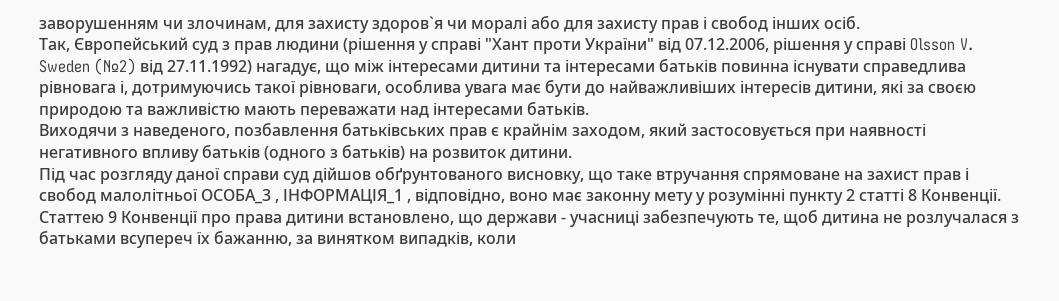заворушенням чи злочинам, для захисту здоров`я чи моралі або для захисту прав і свобод інших осіб.
Так, Європейський суд з прав людини (рішення у справі "Хант проти України" від 07.12.2006, рішення у справі Olsson V. Sweden (№2) від 27.11.1992) нагадує, що між інтересами дитини та інтересами батьків повинна існувати справедлива рівновага і, дотримуючись такої рівноваги, особлива увага має бути до найважливіших інтересів дитини, які за своєю природою та важливістю мають переважати над інтересами батьків.
Виходячи з наведеного, позбавлення батьківських прав є крайнім заходом, який застосовується при наявності негативного впливу батьків (одного з батьків) на розвиток дитини.
Під час розгляду даної справи суд дійшов обґрунтованого висновку, що таке втручання спрямоване на захист прав і свобод малолітньої ОСОБА_3 , ІНФОРМАЦІЯ_1 , відповідно, воно має законну мету у розумінні пункту 2 статті 8 Конвенції.
Статтею 9 Конвенції про права дитини встановлено, що держави - учасниці забезпечують те, щоб дитина не розлучалася з батьками всупереч їх бажанню, за винятком випадків, коли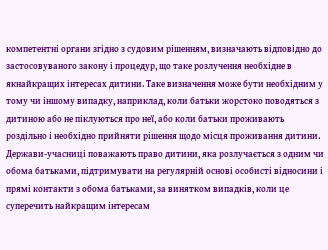компетентні органи згідно з судовим рішенням, визначають відповідно до застосовуваного закону і процедур, що таке розлучення необхідне в якнайкращих інтересах дитини. Таке визначення може бути необхідним у тому чи іншому випадку, наприклад, коли батьки жорстоко поводяться з дитиною або не піклуються про неї, або коли батьки проживають роздільно і необхідно прийняти рішення щодо місця проживання дитини. Держави-учасниці поважають право дитини, яка розлучається з одним чи обома батьками, підтримувати на регулярній основі особисті відносини і прямі контакти з обома батьками, за винятком випадків, коли це суперечить найкращим інтересам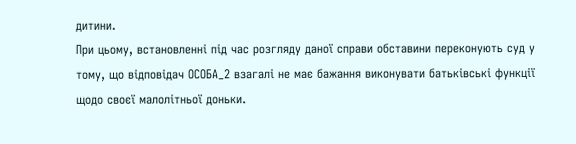дитини.
При цьому, встановленні під час розгляду даної справи обставини переконують суд у тому, що відповідач ОСОБА_2 взагалі не має бажання виконувати батьківські функції щодо своєї малолітньої доньки.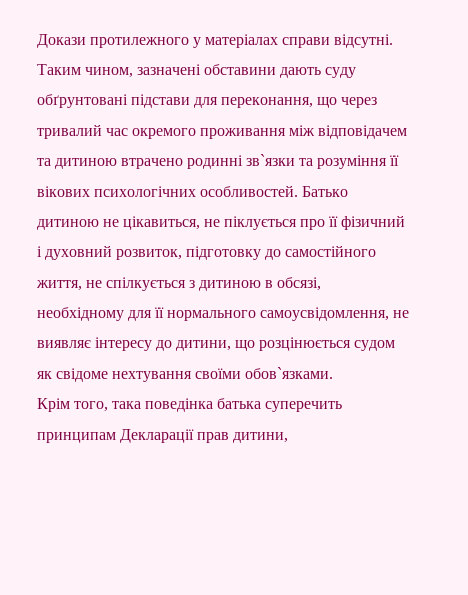Докази протилежного у матеріалах справи відсутні.
Таким чином, зазначені обставини дають суду обґрунтовані підстави для переконання, що через тривалий час окремого проживання між відповідачем та дитиною втрачено родинні зв`язки та розуміння її вікових психологічних особливостей. Батько дитиною не цікавиться, не піклується про її фізичний і духовний розвиток, підготовку до самостійного життя, не спілкується з дитиною в обсязі, необхідному для її нормального самоусвідомлення, не виявляє інтересу до дитини, що розцінюється судом як свідоме нехтування своїми обов`язками.
Крім того, така поведінка батька суперечить принципам Декларації прав дитини,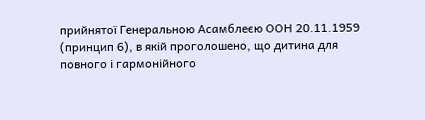прийнятої Генеральною Асамблеєю ООН 20.11.1959 (принцип 6), в якій проголошено, що дитина для повного і гармонійного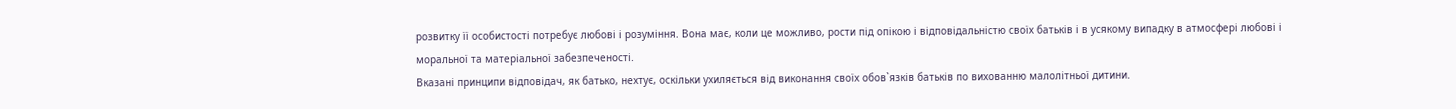розвитку її особистості потребує любові і розуміння. Вона має, коли це можливо, рости під опікою і відповідальністю своїх батьків і в усякому випадку в атмосфері любові і моральної та матеріальної забезпеченості.
Вказані принципи відповідач, як батько, нехтує, оскільки ухиляється від виконання своїх обов`язків батьків по вихованню малолітньої дитини.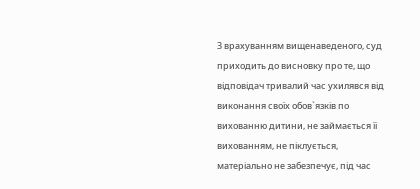З врахуванням вищенаведеного, суд приходить до висновку про те, що відповідач тривалий час ухилявся від виконання своїх обов`язків по вихованню дитини, не займається її вихованням, не піклується, матеріально не забезпечує, під час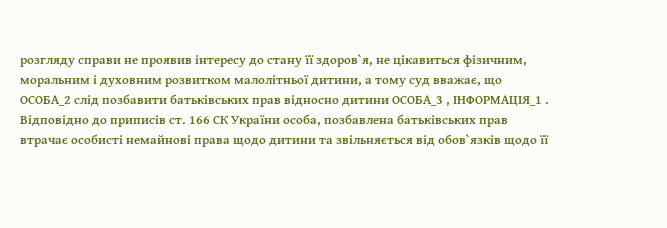розгляду справи не проявив інтересу до стану її здоров`я, не цікавиться фізичним, моральним і духовним розвитком малолітньої дитини, а тому суд вважає, що ОСОБА_2 слід позбавити батьківських прав відносно дитини ОСОБА_3 , ІНФОРМАЦІЯ_1 .
Відповідно до приписів ст. 166 СК України особа, позбавлена батьківських прав втрачає особисті немайнові права щодо дитини та звільняється від обов`язків щодо її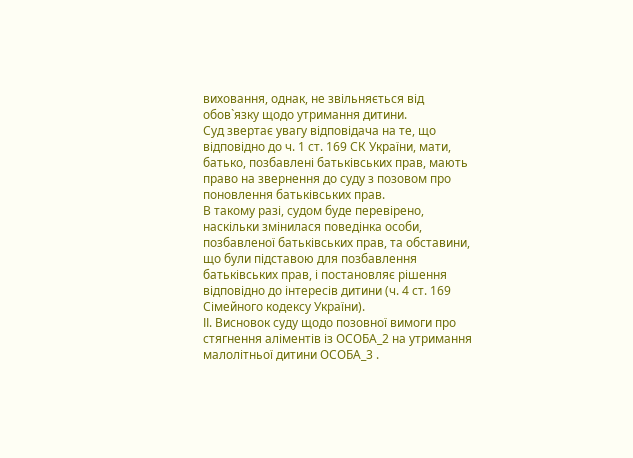виховання, однак, не звільняється від обов`язку щодо утримання дитини.
Суд звертає увагу відповідача на те, що відповідно до ч. 1 ст. 169 СК України, мати, батько, позбавлені батьківських прав, мають право на звернення до суду з позовом про поновлення батьківських прав.
В такому разі, судом буде перевірено, наскільки змінилася поведінка особи, позбавленої батьківських прав, та обставини, що були підставою для позбавлення батьківських прав, і постановляє рішення відповідно до інтересів дитини (ч. 4 ст. 169 Сімейного кодексу України).
ІІ. Висновок суду щодо позовної вимоги про стягнення аліментів із ОСОБА_2 на утримання малолітньої дитини ОСОБА_3 .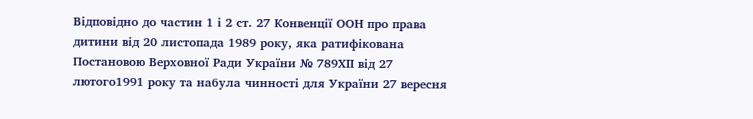Відповідно до частин 1 і 2 ст. 27 Конвенції ООН про права дитини від 20 листопада 1989 року, яка ратифікована Постановою Верховної Ради України № 789ХІІ від 27 лютого1991 року та набула чинності для України 27 вересня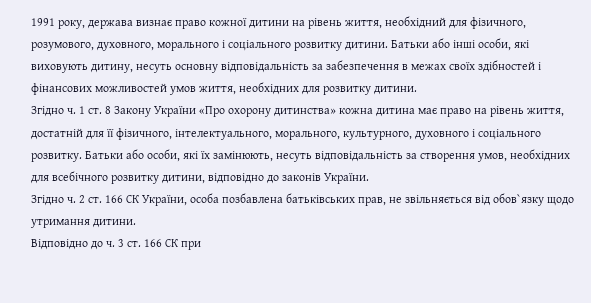1991 року, держава визнає право кожної дитини на рівень життя, необхідний для фізичного, розумового, духовного, морального і соціального розвитку дитини. Батьки або інші особи, які виховують дитину, несуть основну відповідальність за забезпечення в межах своїх здібностей і фінансових можливостей умов життя, необхідних для розвитку дитини.
Згідно ч. 1 ст. 8 Закону України «Про охорону дитинства» кожна дитина має право на рівень життя, достатній для її фізичного, інтелектуального, морального, культурного, духовного і соціального розвитку. Батьки або особи, які їх замінюють, несуть відповідальність за створення умов, необхідних для всебічного розвитку дитини, відповідно до законів України.
Згідно ч. 2 ст. 166 СК України, особа позбавлена батьківських прав, не звільняється від обов`язку щодо утримання дитини.
Відповідно до ч. 3 ст. 166 СК при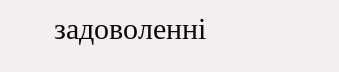задоволенні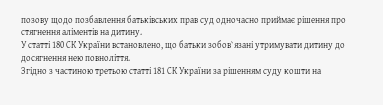позову щодо позбавлення батьківських прав суд одночасно приймає рішення про стягнення аліментів на дитину.
У статті 180 СК України встановлено, що батьки зобов`язані утримувати дитину до досягнення нею повноліття.
Згідно з частиною третьою статті 181 СК України за рішенням суду кошти на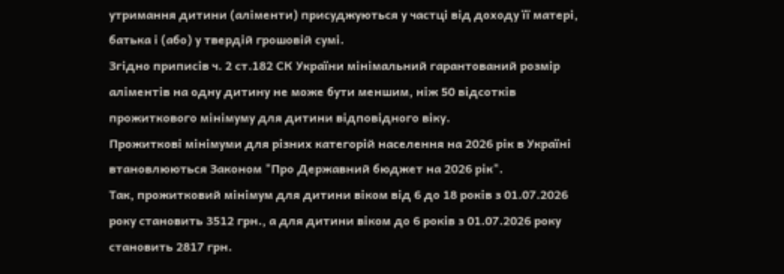утримання дитини (аліменти) присуджуються у частці від доходу її матері, батька і (або) у твердій грошовій сумі.
Згідно приписів ч. 2 ст.182 СК України мінімальний гарантований розмір аліментів на одну дитину не може бути меншим, ніж 50 відсотків прожиткового мінімуму для дитини відповідного віку.
Прожиткові мінімуми для piзних категорій населення на 2026 рік в Україні втановлюються Законом "Пpo Державний бюджeт на 2026 рік".
Так, прожитковий мінімум для дитини віком від 6 до 18 років з 01.07.2026 року становить 3512 грн., а для дитини віком до 6 років з 01.07.2026 року становить 2817 грн.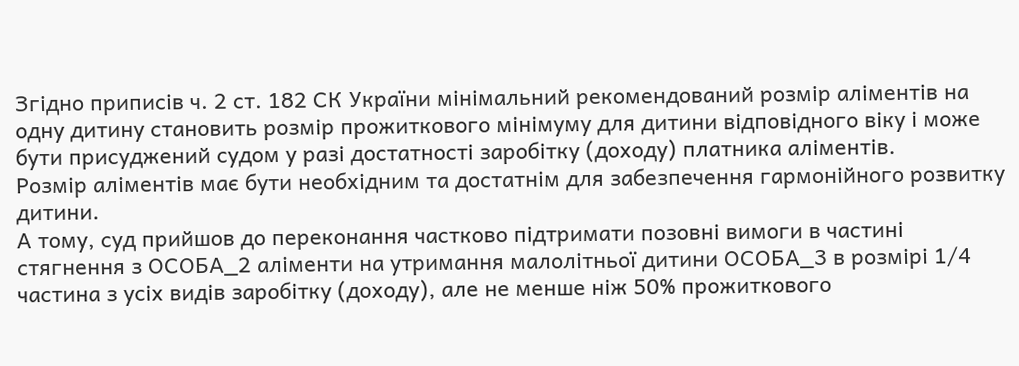Згідно приписів ч. 2 ст. 182 СК України мінімальний рекомендований розмір аліментів на одну дитину становить розмір прожиткового мінімуму для дитини відповідного віку і може бути присуджений судом у разі достатності заробітку (доходу) платника аліментів.
Розмір аліментів має бути необхідним та достатнім для забезпечення гармонійного розвитку дитини.
А тому, суд прийшов до переконання частково підтримати позовні вимоги в частині стягнення з ОСОБА_2 аліменти на утримання малолітньої дитини ОСОБА_3 в розмірі 1/4 частина з усіх видів заробітку (доходу), але не менше ніж 50% прожиткового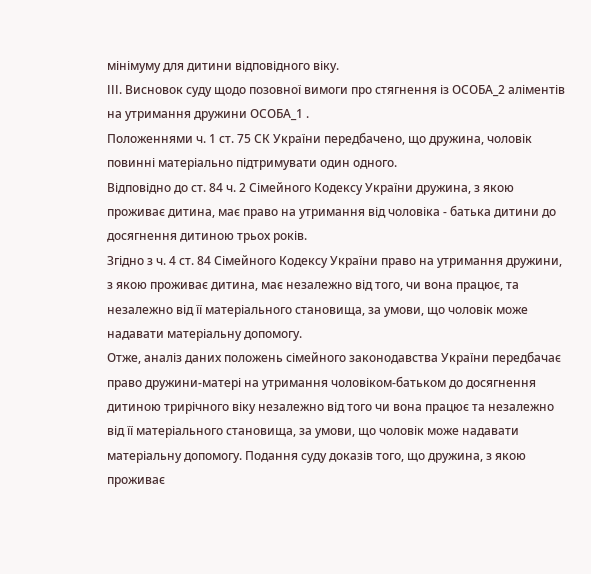мінімуму для дитини відповідного віку.
ІІІ. Висновок суду щодо позовної вимоги про стягнення із ОСОБА_2 аліментів на утримання дружини ОСОБА_1 .
Положеннями ч. 1 ст. 75 СК України передбачено, що дружина, чоловік повинні матеріально підтримувати один одного.
Відповідно до ст. 84 ч. 2 Сімейного Кодексу України дружина, з якою проживає дитина, має право на утримання від чоловіка - батька дитини до досягнення дитиною трьох років.
Згідно з ч. 4 ст. 84 Сімейного Кодексу України право на утримання дружини, з якою проживає дитина, має незалежно від того, чи вона працює, та незалежно від її матеріального становища, за умови, що чоловік може надавати матеріальну допомогу.
Отже, аналіз даних положень сімейного законодавства України передбачає право дружини-матері на утримання чоловіком-батьком до досягнення дитиною трирічного віку незалежно від того чи вона працює та незалежно від її матеріального становища, за умови, що чоловік може надавати матеріальну допомогу. Подання суду доказів того, що дружина, з якою проживає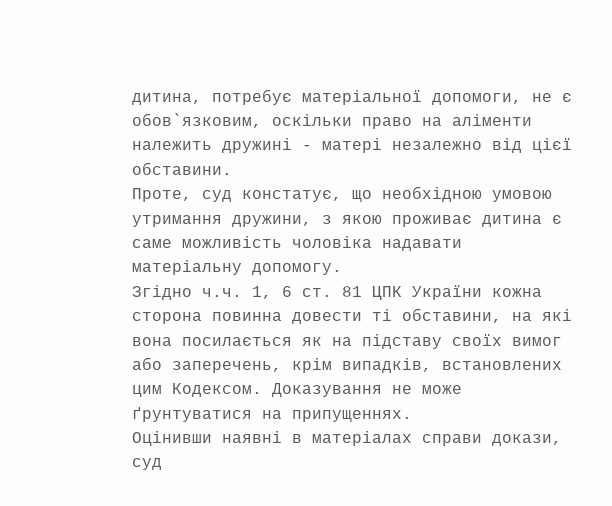дитина, потребує матеріальної допомоги, не є обов`язковим, оскільки право на аліменти належить дружині - матері незалежно від цієї обставини.
Проте, суд констатує, що необхідною умовою утримання дружини, з якою проживає дитина є саме можливість чоловіка надавати матеріальну допомогу.
Згідно ч.ч. 1, 6 ст. 81 ЦПК України кожна сторона повинна довести ті обставини, на які вона посилається як на підставу своїх вимог або заперечень, крім випадків, встановлених цим Кодексом. Доказування не може ґрунтуватися на припущеннях.
Оцінивши наявні в матеріалах справи докази, суд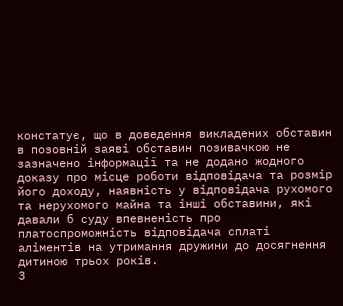констатує, що в доведення викладених обставин в позовній заяві обставин позивачкою не зазначено інформації та не додано жодного доказу про місце роботи відповідача та розмір його доходу, наявність у відповідача рухомого та нерухомого майна та інші обставини, які давали б суду впевненість про платоспроможність відповідача сплаті аліментів на утримання дружини до досягнення дитиною трьох років.
З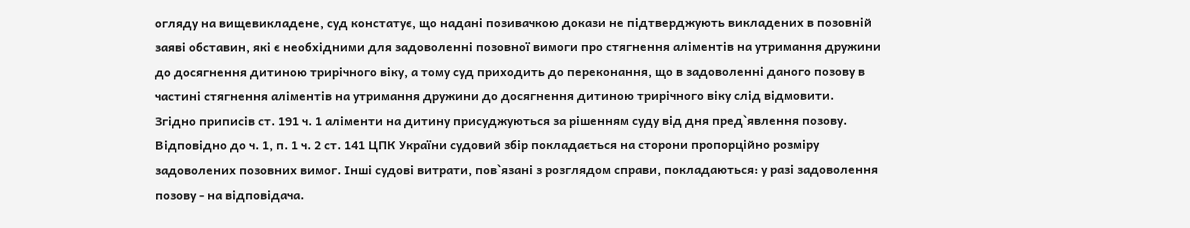огляду на вищевикладене, суд констатує, що надані позивачкою докази не підтверджують викладених в позовній заяві обставин, які є необхідними для задоволенні позовної вимоги про стягнення аліментів на утримання дружини до досягнення дитиною трирічного віку, а тому суд приходить до переконання, що в задоволенні даного позову в частині стягнення аліментів на утримання дружини до досягнення дитиною трирічного віку слід відмовити.
Згідно приписів ст. 191 ч. 1 аліменти на дитину присуджуються за рішенням суду від дня пред`явлення позову.
Відповідно до ч. 1, п. 1 ч. 2 ст. 141 ЦПК України судовий збір покладається на сторони пропорційно розміру задоволених позовних вимог. Інші судові витрати, пов`язані з розглядом справи, покладаються: у разі задоволення позову - на відповідача.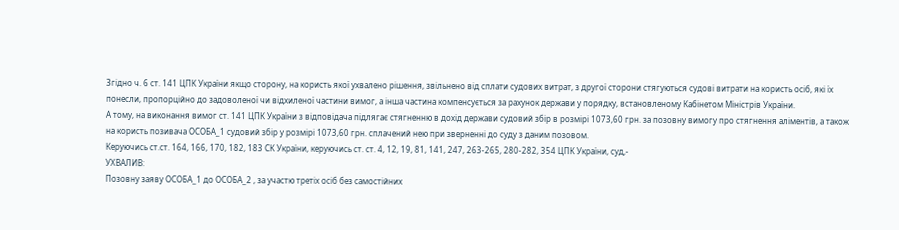Згідно ч. 6 ст. 141 ЦПК України якщо сторону, на користь якої ухвалено рішення, звільнено від сплати судових витрат, з другої сторони стягуються судові витрати на користь осіб, які їх понесли, пропорційно до задоволеної чи відхиленої частини вимог, а інша частина компенсується за рахунок держави у порядку, встановленому Кабінетом Міністрів України.
А тому, на виконання вимог ст. 141 ЦПК України з відповідача підлягає стягненню в дохід держави судовий збір в розмірі 1073,60 грн. за позовну вимогу про стягнення аліментів, а також на користь позивача ОСОБА_1 судовий збір у розмірі 1073,60 грн. сплачений нею при зверненні до суду з даним позовом.
Керуючись ст.ст. 164, 166, 170, 182, 183 СК України, керуючись ст. ст. 4, 12, 19, 81, 141, 247, 263-265, 280-282, 354 ЦПК України, суд,-
УХВАЛИВ:
Позовну заяву ОСОБА_1 до ОСОБА_2 , за участю третіх осіб без самостійних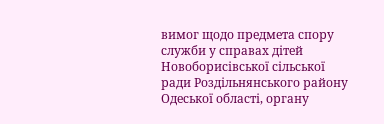вимог щодо предмета спору служби у справах дітей Новоборисівської сільської ради Роздільнянського району Одеської області, органу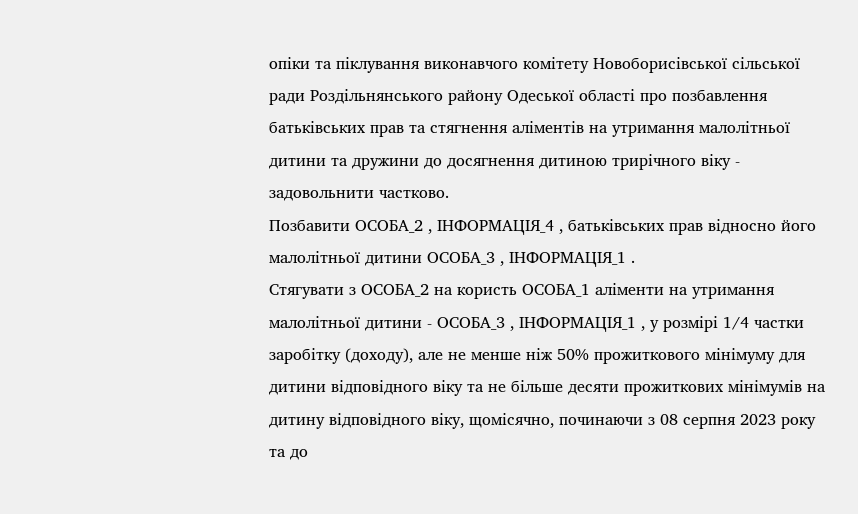опіки та піклування виконавчого комітету Новоборисівської сільської ради Роздільнянського району Одеської області про позбавлення батьківських прав та стягнення аліментів на утримання малолітньої дитини та дружини до досягнення дитиною трирічного віку - задовольнити частково.
Позбавити ОСОБА_2 , ІНФОРМАЦІЯ_4 , батьківських прав відносно його малолітньої дитини ОСОБА_3 , ІНФОРМАЦІЯ_1 .
Стягувати з ОСОБА_2 на користь ОСОБА_1 аліменти на утримання малолітньої дитини - ОСОБА_3 , ІНФОРМАЦІЯ_1 , у розмірі 1/4 частки заробітку (доходу), але не менше ніж 50% прожиткового мінімуму для дитини відповідного віку та не більше десяти прожиткових мінімумів на дитину відповідного віку, щомісячно, починаючи з 08 серпня 2023 року та до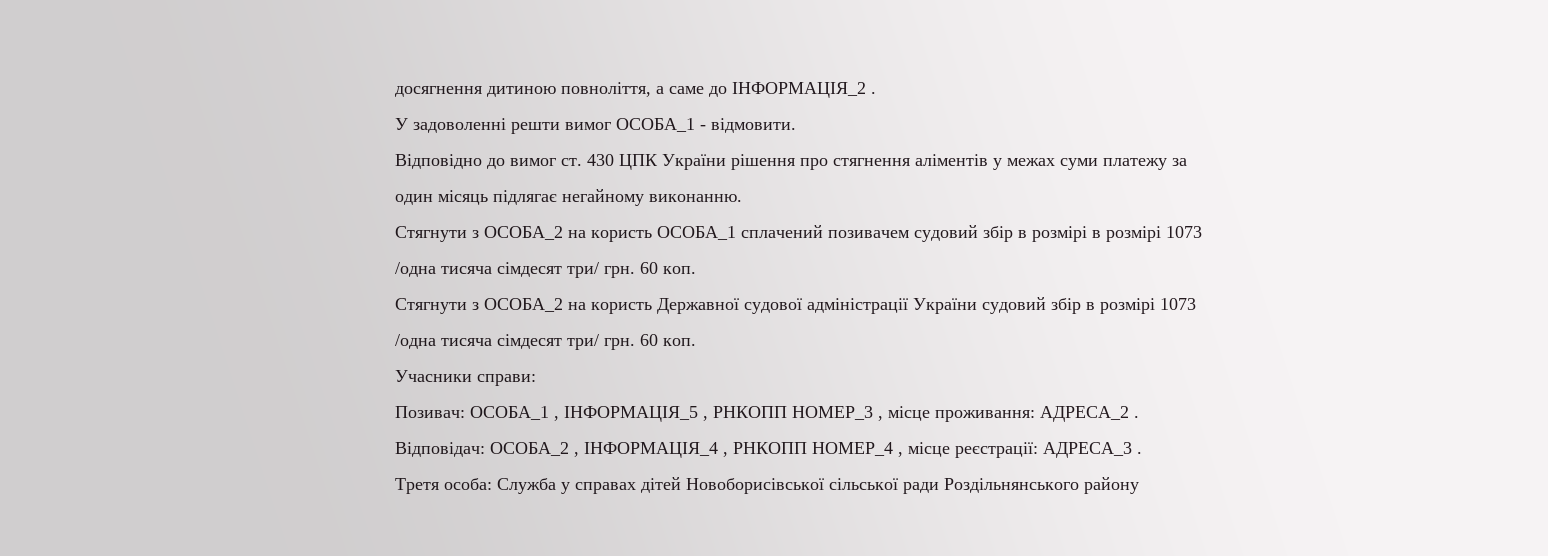досягнення дитиною повноліття, а саме до ІНФОРМАЦІЯ_2 .
У задоволенні решти вимог ОСОБА_1 - відмовити.
Відповідно до вимог ст. 430 ЦПК України рішення про стягнення аліментів у межах суми платежу за один місяць підлягає негайному виконанню.
Стягнути з ОСОБА_2 на користь ОСОБА_1 сплачений позивачем судовий збір в розмірі в розмірі 1073 /одна тисяча сімдесят три/ грн. 60 коп.
Стягнути з ОСОБА_2 на користь Державної судової адміністрації України судовий збір в розмірі 1073 /одна тисяча сімдесят три/ грн. 60 коп.
Учасники справи:
Позивач: ОСОБА_1 , ІНФОРМАЦІЯ_5 , РНКОПП НОМЕР_3 , місце проживання: АДРЕСА_2 .
Відповідач: ОСОБА_2 , ІНФОРМАЦІЯ_4 , РНКОПП НОМЕР_4 , місце реєстрації: АДРЕСА_3 .
Третя особа: Служба у справах дітей Новоборисівської сільської ради Роздільнянського району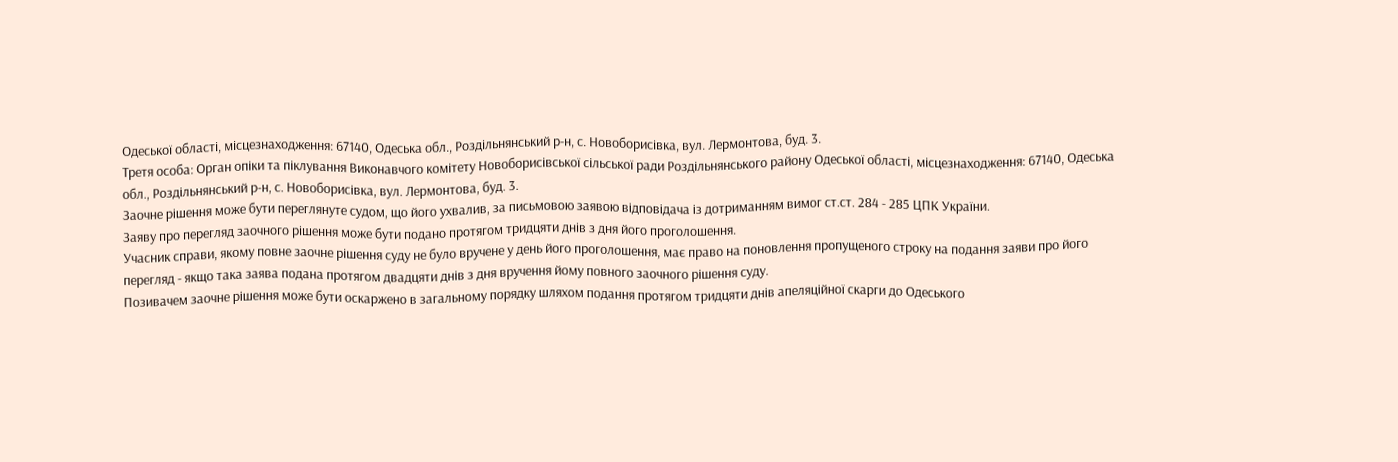Одеської області, місцезнаходження: 67140, Одеська обл., Роздільнянський р-н, с. Новоборисівка, вул. Лермонтова, буд. 3.
Третя особа: Орган опіки та піклування Виконавчого комітету Новоборисівської сільської ради Роздільнянського району Одеської області, місцезнаходження: 67140, Одеська обл., Роздільнянський р-н, с. Новоборисівка, вул. Лермонтова, буд. 3.
Заочне рішення може бути переглянуте судом, що його ухвалив, за письмовою заявою відповідача із дотриманням вимог ст.ст. 284 - 285 ЦПК України.
Заяву про перегляд заочного рішення може бути подано протягом тридцяти днів з дня його проголошення.
Учасник справи, якому повне заочне рішення суду не було вручене у день його проголошення, має право на поновлення пропущеного строку на подання заяви про його перегляд - якщо така заява подана протягом двадцяти днів з дня вручення йому повного заочного рішення суду.
Позивачем заочне рішення може бути оскаржено в загальному порядку шляхом подання протягом тридцяти днів апеляційної скарги до Одеського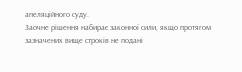апеляційного суду.
Заочне рішення набирає законної сили, якщо протягом зазначених вище строків не подані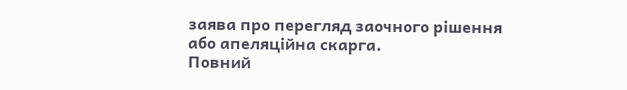заява про перегляд заочного рішення або апеляційна скарга.
Повний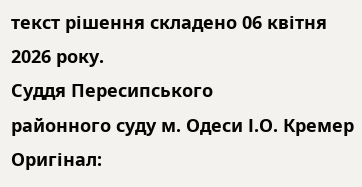текст рішення складено 06 квітня 2026 року.
Суддя Пересипського
районного суду м. Одеси І.О. Кремер
Оригінал: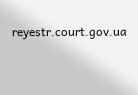reyestr.court.gov.ua